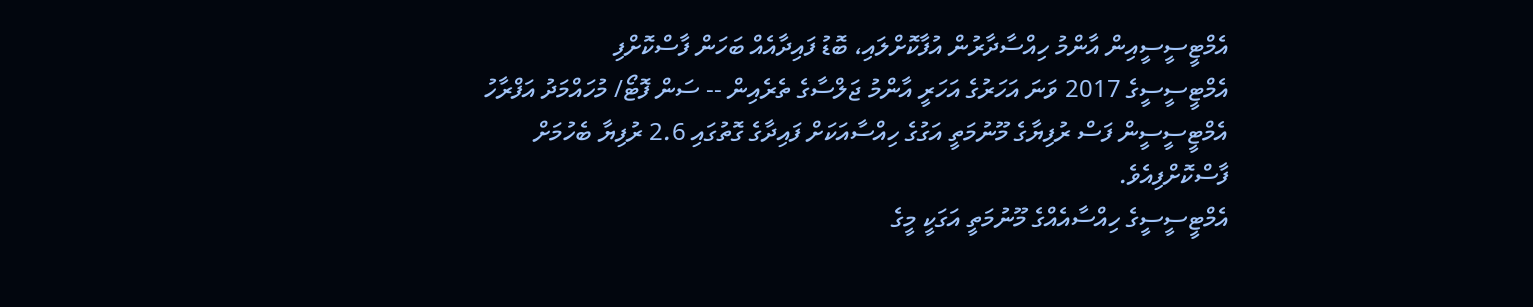އެމްޓީސީސީއިން އާންމު ހިއްސާދާރުން އުފާކޮށްލައި، ބޮޑު ފައިދާއެއް ބަހަން ފާސްކޮށްފި
އެމްޓީސީސީގެ 2017 ވަނަ އަހަރުގެ އަހަރީ އާންމު ޖަލްސާގެ ތެރެއިން -- ސަން ފޮޓޯ/ މުހައްމަދު އަފްރާހު
އެމްޓީސީސީން ފަސް ރުފިޔާގެ މޫނުމަތީ އަގުގެ ހިއްސާއަކަށް ފައިދާގެ ގޮތުގައި 2.6 ރުފިޔާ ބެހުމަށް ފާސްކޮށްފިއެވެ.
އެމްޓީސީސީގެ ހިއްސާއެއްގެ މޫނުމަތީ އަގަކީ މީގެ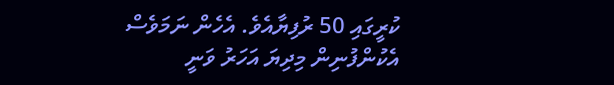ކުރީގައި 50 ރުފިޔާއެވެ. އެހެން ނަމަވެސް އެކުންފުނިން މިދިޔަ އަހަރު ވަނީ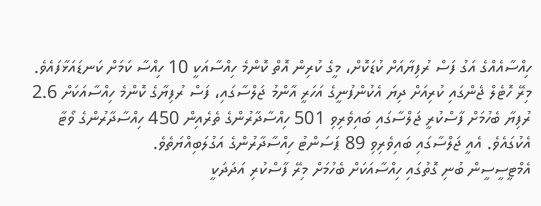ހިއްސާއެއްގެ އަގު ފަސް ރުފިޔާއަށް ކުޑަކޮށް، މީގެ ކުރިން އޮތް ކޮންމެ ހިއްސާއަކީ 10 ހިއްސާ ކަމަށް ކަނޑައަޅާފައެވެ.
މިރޭ ހޮޓެލް ޖެންގައި ކުރިއަށް ދިޔަ އެކުންފުނީގެ އަހަރީ އާންމު ޖަލްސާގައި، ފަސް ރުފިޔާގެ ކޮންމެ ހިއްސާއަކަށް 2.6 ރުފިޔާ ބެހުމަށް ފާސްކުރީ ޖަލްސާގައި ބައިވެރިވި 501 ހިއްސާދާރުންގެ ތެރެއިން 450 ހިއްސާދާރުންގެ ވޯޓާ އެކުގައެވެ. އެއީ ޖަލްސާގައި ބައިވެރިވި 89 ޕަސަންޓު ހިއްސާދާރުންގެ އަގުލަބިއްޔަތެވެ.
އެމްޓީސީސީން ބުނި ގޮތުގައި ހިއްސާއަކަށް ބެހުމަށް މިރޭ ފާސްކުރި އަދަދަކީ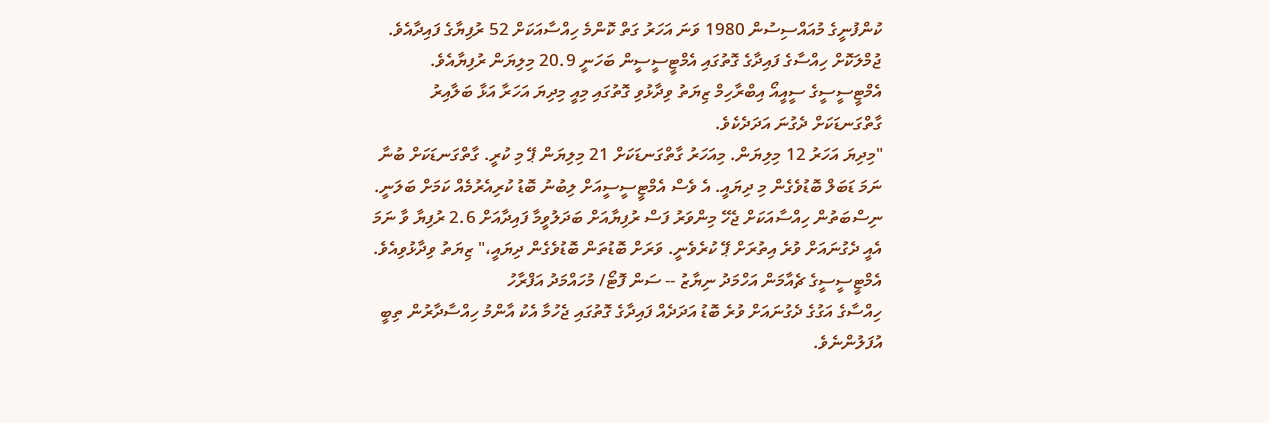ކުންފުނީގެ މުއައްސިސުން 1980 ވަނަ އަހަރު ގަތް ކޮންމެ ހިއްސާއަކަށް 52 ރުފިޔާގެ ފައިދާއެވެ.
ޖުމްލަކޮށް ހިއްސާގެ ފައިދާގެ ގޮތުގައި އެމްޓީސީސީން ބަހަނީ 20.9 މިލިޔަން ރުފިޔާއެވެ.
އެމްޓީސީސީގެ ސީއީއޯ އިބްރާހިމް ޒިޔަތު ވިދާޅުވި ގޮތުގައި މިއީ މިދިޔަ އަހަރާ އަޅާ ބަލާއިރު ގާތްގަނޑަކަށް ދެގުނަ އަދަދެކެވެ.
"މިދިޔަ އަހަރު 12 މިލިޔަން. މިއަހަރު ގާތްގަނޑަކަށް 21 މިލިޔަން ޕޭ މި ކުރީ. ގާތްގަނޑަކަށް ބުނާ ނަމަ ޑަބަލް ބޮޑުވެގެން މި ދިޔައީ. އެ ވެސް އެމްޓީސީސީއަށް ލިބުނު ބޮޑު ކުރިއެރުމެއް ކަމަށް ބަލަނީ. ނިސްބަތުން ހިއްސާއަކަށް ޖެހޭ މިންވަރު ފަސް ރުފިޔާއަށް ބަދަލުވީމާ ފައިދާއަށް 2.6 ރުފިޔާ ވާ ނަމަ އެއީ ދެގުނައަށް ވުރެ އިތުރަށް ޕޭ ކުރެވެނީ. ވަރަށް ބޮޑުތަން ބޮޑުވެގެން ދިޔައީ،" ޒިޔަތު ވިދާޅުވިއެވެ.
އެމްޓީސީސީގެ ޗެއާމަން އަހްމަދު ނިޔާޒު -- ސަން ފޮޓޯ/ މުހައްމަދު އަފްރާހު
ހިއްސާގެ އަގުގެ ދެގުނައަށް ވުރެ ބޮޑު އަދަދެއް ފައިދާގެ ގޮތުގައި ޖެހުމާ އެކު އާންމު ހިއްސާދާރުން ތިބީ އުފަލުންނެވެ.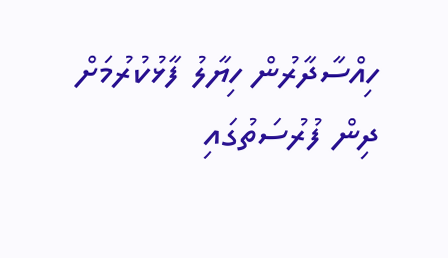ހިއްސާދާރުން ހިޔާލު ފާޅުކުރުމަށް ދިން ފުރުސަތުގައި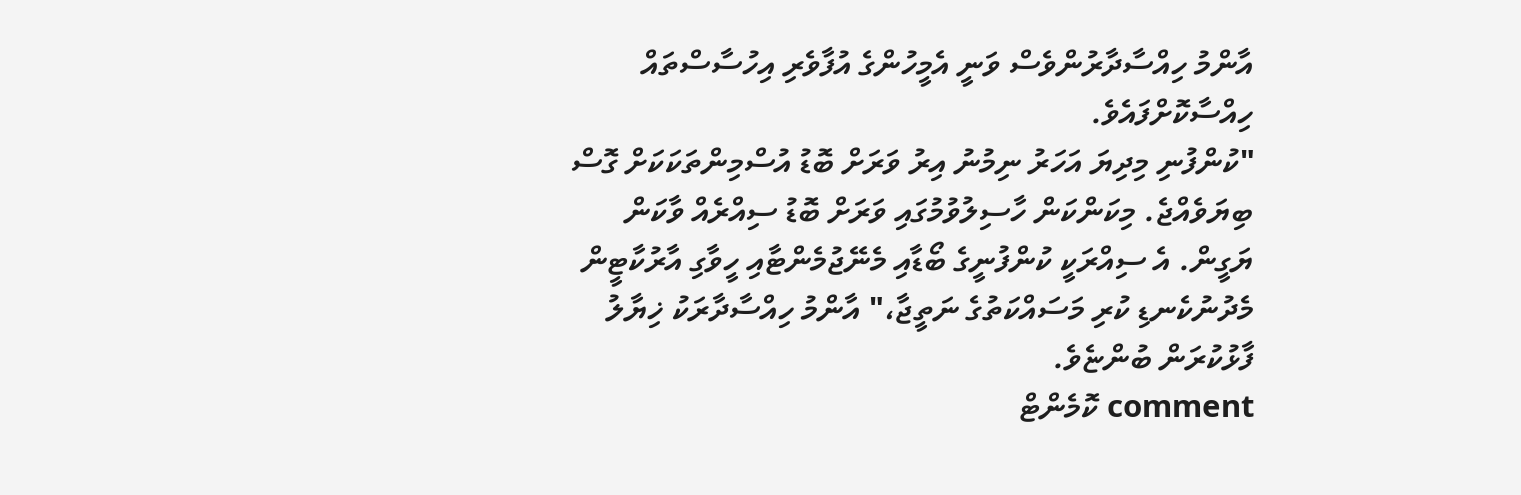އާންމު ހިއްސާދާރުންވެސް ވަނީ އެމީހުންގެ އުފާވެރި އިހުސާސްތައް ހިއްސާކޮށްފައެވެ.
"ކުންފުނި މިދިޔަ އަހަރު ނިމުނު އިރު ވަރަށް ބޮޑު އުސްމިންތަކަކަށް ގޮސް ބިޔަވެއްޖެ. މިކަންކަން ހާސިލުވުމުގައި ވަރަށް ބޮޑު ސިއްރެއް ވާކަން ޔަގީން. އެ ސިއްރަކީ ކުންފުނީގެ ބޯޑާއި މެނޭޖުމެންޓާއި ހީވާގި އާރުކާޓީން މެދުނުކެނޑި ކުރި މަސައްކަތުގެ ނަތީޖާ،" އާންމު ހިއްސާދާރަކު ޚިޔާލު ފާޅުކުރަން ބުންޏެވެ.
comment ކޮމެންޓް